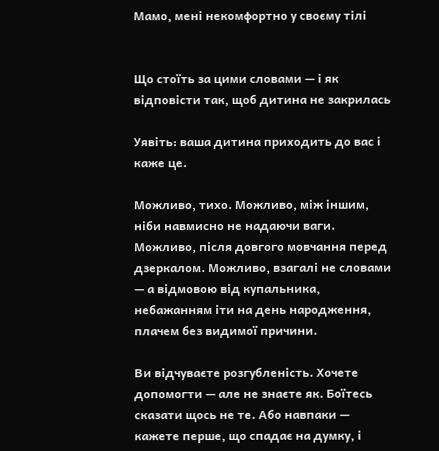Мамо, мені некомфортно у своєму тілі


Що стоїть за цими словами — і як відповісти так, щоб дитина не закрилась

Уявіть: ваша дитина приходить до вас і каже це.

Можливо, тихо. Можливо, між іншим, ніби навмисно не надаючи ваги. Можливо, після довгого мовчання перед дзеркалом. Можливо, взагалі не словами — а відмовою від купальника, небажанням іти на день народження, плачем без видимої причини.

Ви відчуваєте розгубленість. Хочете допомогти — але не знаєте як. Боїтесь сказати щось не те. Або навпаки — кажете перше, що спадає на думку, і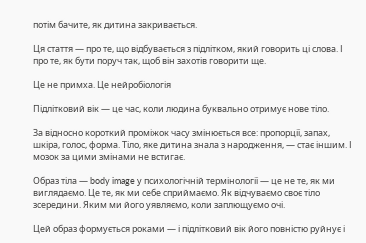потім бачите, як дитина закривається.

Ця стаття — про те, що відбувається з підлітком, який говорить ці слова. І про те, як бути поруч так, щоб він захотів говорити ще.

Це не примха. Це нейробіологія

Підлітковий вік — це час, коли людина буквально отримує нове тіло.

За відносно короткий проміжок часу змінюється все: пропорції, запах, шкіра, голос, форма. Тіло, яке дитина знала з народження, — стає іншим. І мозок за цими змінами не встигає.

Образ тіла — body image у психологічній термінології — це не те, як ми виглядаємо. Це те, як ми себе сприймаємо. Як відчуваємо своє тіло зсередини. Яким ми його уявляємо, коли заплющуємо очі.

Цей образ формується роками — і підлітковий вік його повністю руйнує і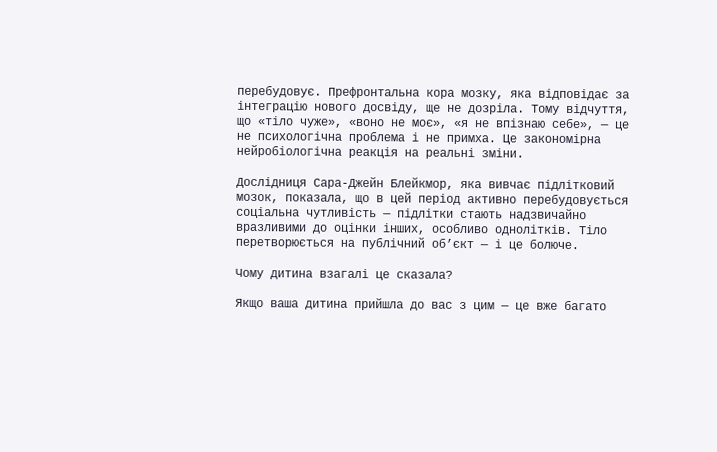перебудовує. Префронтальна кора мозку, яка відповідає за інтеграцію нового досвіду, ще не дозріла. Тому відчуття, що «тіло чуже», «воно не моє», «я не впізнаю себе», — це не психологічна проблема і не примха. Це закономірна нейробіологічна реакція на реальні зміни.

Дослідниця Сара-Джейн Блейкмор, яка вивчає підлітковий мозок, показала, що в цей період активно перебудовується соціальна чутливість — підлітки стають надзвичайно вразливими до оцінки інших, особливо однолітків. Тіло перетворюється на публічний об’єкт — і це болюче.

Чому дитина взагалі це сказала?

Якщо ваша дитина прийшла до вас з цим — це вже багато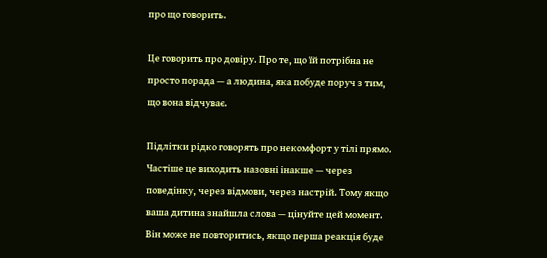про що говорить.

Це говорить про довіру. Про те, що їй потрібна не просто порада — а людина, яка побуде поруч з тим, що вона відчуває.

Підлітки рідко говорять про некомфорт у тілі прямо. Частіше це виходить назовні інакше — через поведінку, через відмови, через настрій. Тому якщо ваша дитина знайшла слова — цінуйте цей момент. Він може не повторитись, якщо перша реакція буде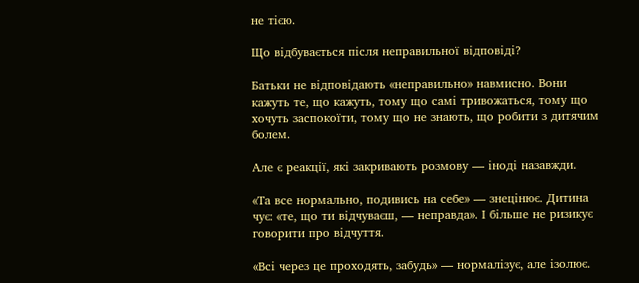не тією.

Що відбувається після неправильної відповіді?

Батьки не відповідають «неправильно» навмисно. Вони кажуть те, що кажуть, тому що самі тривожаться, тому що хочуть заспокоїти, тому що не знають, що робити з дитячим болем.

Але є реакції, які закривають розмову — іноді назавжди.

«Та все нормально, подивись на себе» — знецінює. Дитина чує: «те, що ти відчуваєш, — неправда». І більше не ризикує говорити про відчуття.

«Всі через це проходять, забудь» — нормалізує, але ізолює.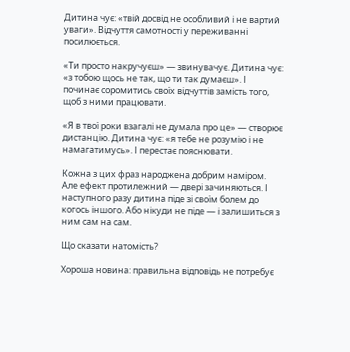Дитина чує: «твій досвід не особливий і не вартий уваги». Відчуття самотності у переживанні посилюється.

«Ти просто накручуєш» — звинувачує. Дитина чує: «з тобою щось не так, що ти так думаєш». І починає соромитись своїх відчуттів замість того, щоб з ними працювати.

«Я в твої роки взагалі не думала про це» — створює дистанцію. Дитина чує: «я тебе не розумію і не намагатимусь». І перестає пояснювати.

Кожна з цих фраз народжена добрим наміром. Але ефект протилежний — двері зачиняються. І наступного разу дитина піде зі своїм болем до когось іншого. Або нікуди не піде — і залишиться з ним сам на сам.

Що сказати натомість?

Хороша новина: правильна відповідь не потребує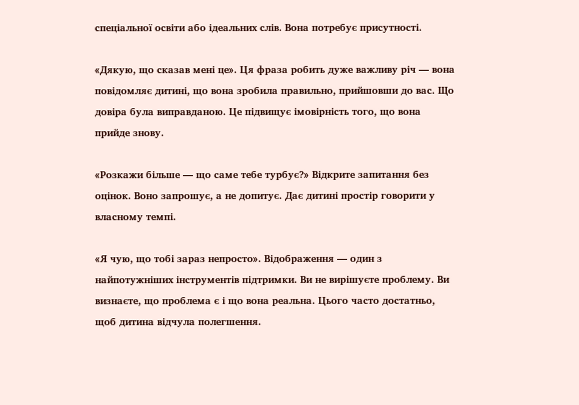спеціальної освіти або ідеальних слів. Вона потребує присутності.

«Дякую, що сказав мені це». Ця фраза робить дуже важливу річ — вона повідомляє дитині, що вона зробила правильно, прийшовши до вас. Що довіра була виправданою. Це підвищує імовірність того, що вона прийде знову.

«Розкажи більше — що саме тебе турбує?» Відкрите запитання без оцінок. Воно запрошує, а не допитує. Дає дитині простір говорити у власному темпі.

«Я чую, що тобі зараз непросто». Відображення — один з найпотужніших інструментів підтримки. Ви не вирішуєте проблему. Ви визнаєте, що проблема є і що вона реальна. Цього часто достатньо, щоб дитина відчула полегшення.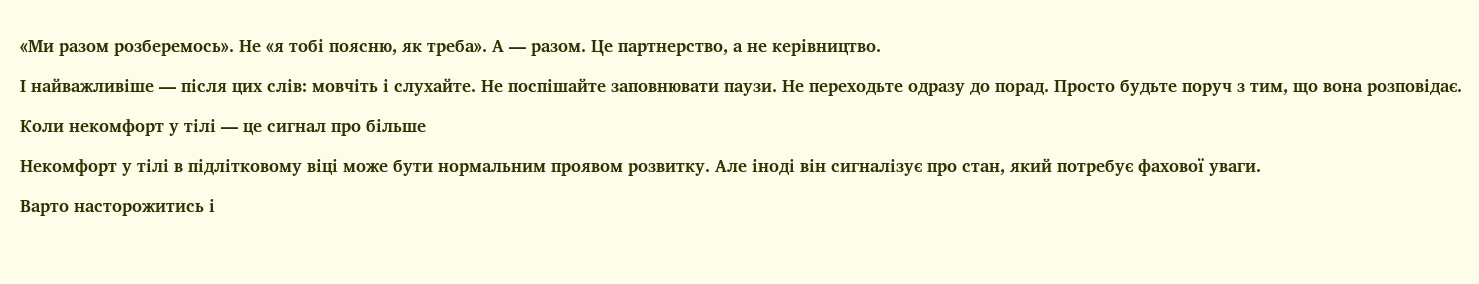«Ми разом розберемось». Не «я тобі поясню, як треба». А — разом. Це партнерство, а не керівництво.

І найважливіше — після цих слів: мовчіть і слухайте. Не поспішайте заповнювати паузи. Не переходьте одразу до порад. Просто будьте поруч з тим, що вона розповідає.

Коли некомфорт у тілі — це сигнал про більше

Некомфорт у тілі в підлітковому віці може бути нормальним проявом розвитку. Але іноді він сигналізує про стан, який потребує фахової уваги.

Варто насторожитись і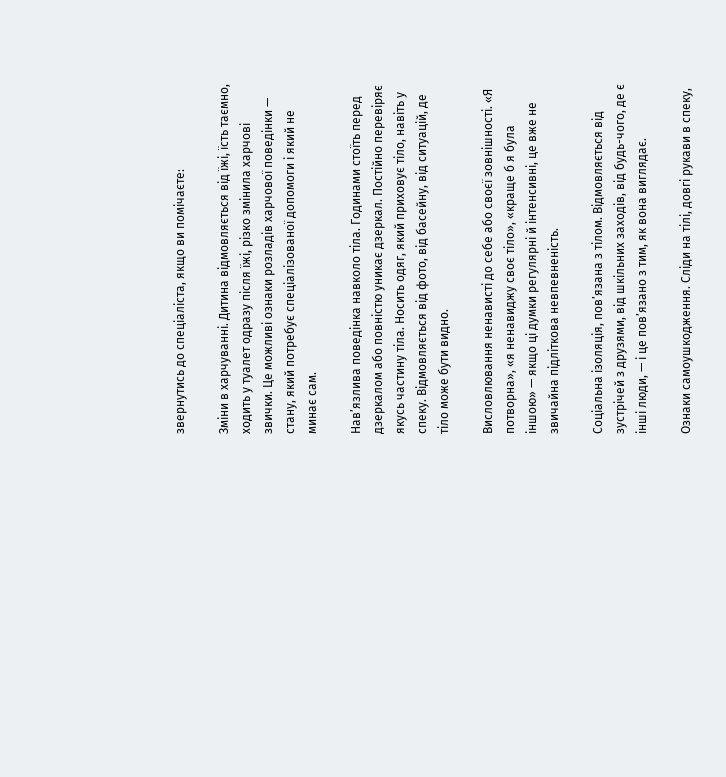звернутись до спеціаліста, якщо ви помічаєте:

Зміни в харчуванні. Дитина відмовляється від їжі, їсть таємно, ходить у туалет одразу після їжі, різко змінила харчові звички. Це можливі ознаки розладів харчової поведінки — стану, який потребує спеціалізованої допомоги і який не минає сам.

Нав’язлива поведінка навколо тіла. Годинами стоїть перед дзеркалом або повністю уникає дзеркал. Постійно перевіряє якусь частину тіла. Носить одяг, який приховує тіло, навіть у спеку. Відмовляється від фото, від басейну, від ситуацій, де тіло може бути видно.

Висловлювання ненависті до себе або своєї зовнішності. «Я потворна», «я ненавиджу своє тіло», «краще б я була іншою» — якщо ці думки регулярні й інтенсивні, це вже не звичайна підліткова невпевненість.

Соціальна ізоляція, пов’язана з тілом. Відмовляється від зустрічей з друзями, від шкільних заходів, від будь-чого, де є інші люди, — і це пов’язано з тим, як вона виглядає.

Ознаки самоушкодження. Сліди на тілі, довгі рукави в спеку,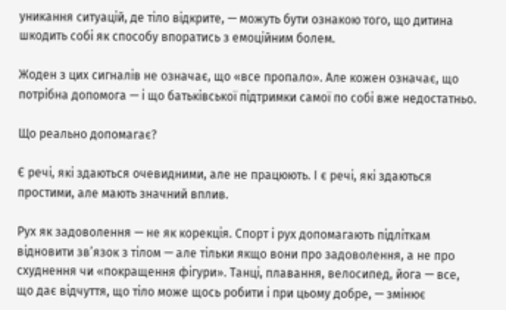уникання ситуацій, де тіло відкрите, — можуть бути ознакою того, що дитина шкодить собі як способу впоратись з емоційним болем.

Жоден з цих сигналів не означає, що «все пропало». Але кожен означає, що потрібна допомога — і що батьківської підтримки самої по собі вже недостатньо.

Що реально допомагає?

Є речі, які здаються очевидними, але не працюють. І є речі, які здаються простими, але мають значний вплив.

Рух як задоволення — не як корекція. Спорт і рух допомагають підліткам відновити зв’язок з тілом — але тільки якщо вони про задоволення, а не про схуднення чи «покращення фігури». Танці, плавання, велосипед, йога — все, що дає відчуття, що тіло може щось робити і при цьому добре, — змінює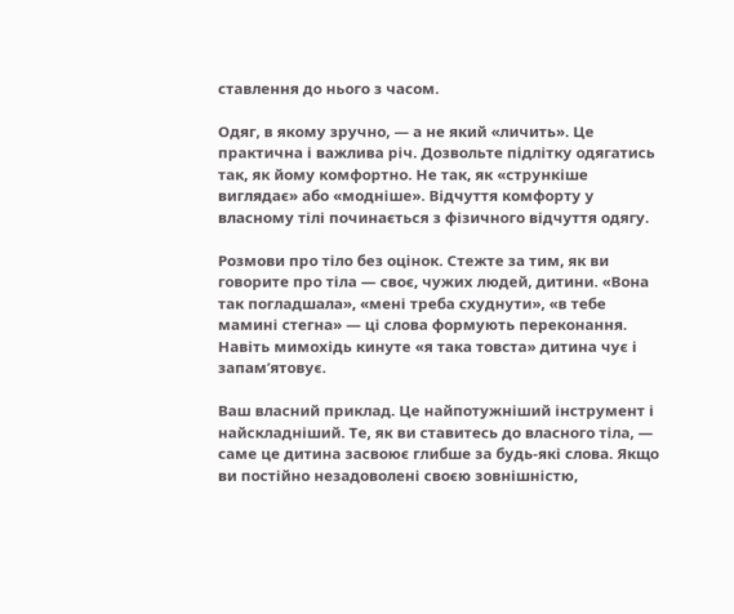ставлення до нього з часом.

Одяг, в якому зручно, — а не який «личить». Це практична і важлива річ. Дозвольте підлітку одягатись так, як йому комфортно. Не так, як «стрункіше виглядає» або «модніше». Відчуття комфорту у власному тілі починається з фізичного відчуття одягу.

Розмови про тіло без оцінок. Стежте за тим, як ви говорите про тіла — своє, чужих людей, дитини. «Вона так погладшала», «мені треба схуднути», «в тебе мамині стегна» — ці слова формують переконання. Навіть мимохідь кинуте «я така товста» дитина чує і запам’ятовує.

Ваш власний приклад. Це найпотужніший інструмент і найскладніший. Те, як ви ставитесь до власного тіла, — саме це дитина засвоює глибше за будь-які слова. Якщо ви постійно незадоволені своєю зовнішністю,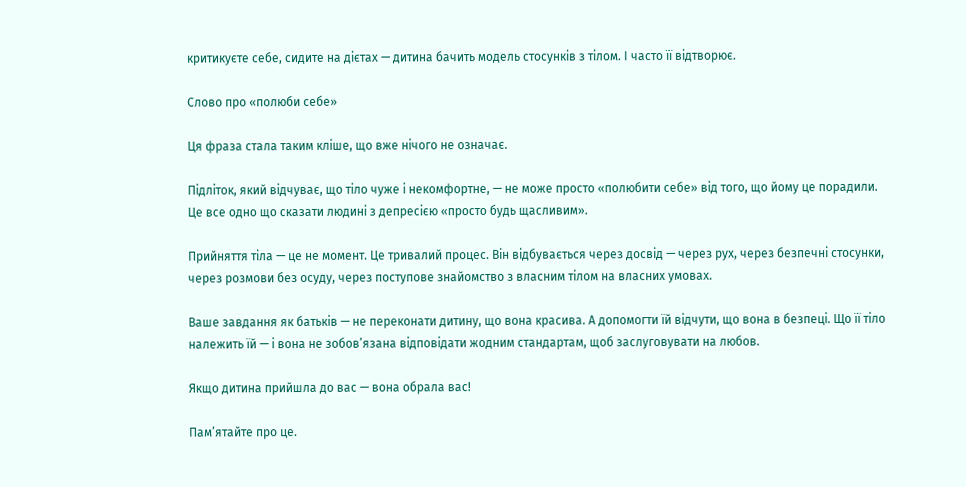критикуєте себе, сидите на дієтах — дитина бачить модель стосунків з тілом. І часто її відтворює.

Слово про «полюби себе»

Ця фраза стала таким кліше, що вже нічого не означає.

Підліток, який відчуває, що тіло чуже і некомфортне, — не може просто «полюбити себе» від того, що йому це порадили. Це все одно що сказати людині з депресією «просто будь щасливим».

Прийняття тіла — це не момент. Це тривалий процес. Він відбувається через досвід — через рух, через безпечні стосунки, через розмови без осуду, через поступове знайомство з власним тілом на власних умовах.

Ваше завдання як батьків — не переконати дитину, що вона красива. А допомогти їй відчути, що вона в безпеці. Що її тіло належить їй — і вона не зобов’язана відповідати жодним стандартам, щоб заслуговувати на любов.

Якщо дитина прийшла до вас — вона обрала вас!

Пам’ятайте про це.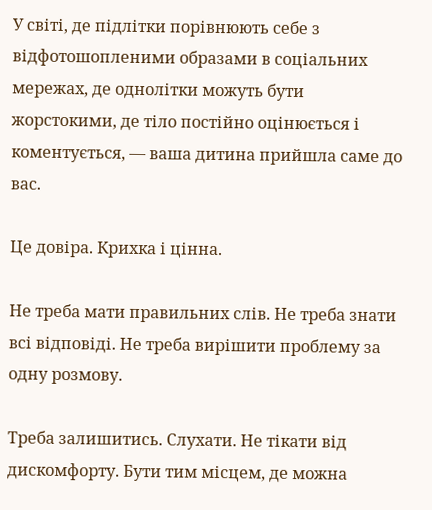У світі, де підлітки порівнюють себе з відфотошопленими образами в соціальних мережах, де однолітки можуть бути жорстокими, де тіло постійно оцінюється і коментується, — ваша дитина прийшла саме до вас.

Це довіра. Крихка і цінна.

Не треба мати правильних слів. Не треба знати всі відповіді. Не треба вирішити проблему за одну розмову.

Треба залишитись. Слухати. Не тікати від дискомфорту. Бути тим місцем, де можна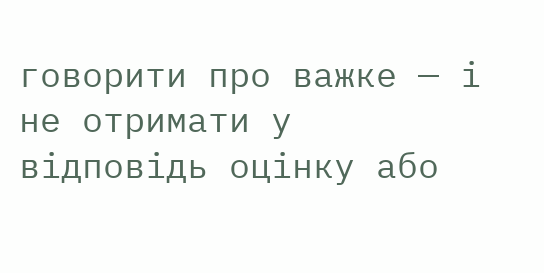говорити про важке — і не отримати у відповідь оцінку або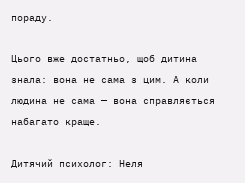пораду.

Цього вже достатньо, щоб дитина знала: вона не сама з цим. А коли людина не сама — вона справляється набагато краще.

Дитячий психолог: Неля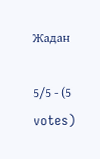Жадан

5/5 - (5 votes)